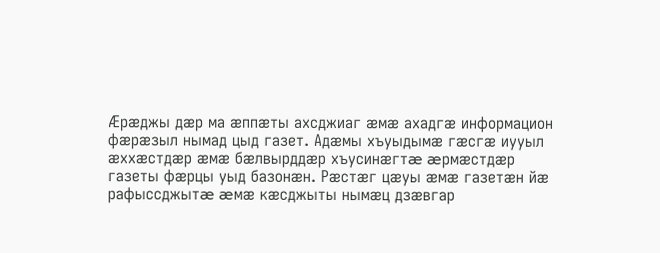Æрæджы дæр ма æппæты ахсджиаг æмæ ахадгæ информацион фæрæзыл нымад цыд газет. Адæмы хъуыдымæ гæсгæ иууыл æххæстдæр æмæ бæлвырддæр хъусинæгтæ æрмæстдæр газеты фæрцы уыд базонæн. Рæстæг цæуы æмæ газетæн йæ рафыссджытæ æмæ кæсджыты нымæц дзæвгар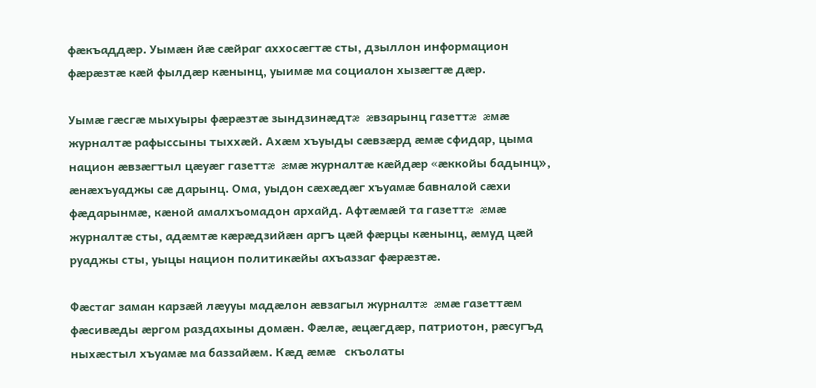фæкъаддæр. Уымæн йæ сæйраг аххосæгтæ сты, дзыллон информацион фæрæзтæ кæй фылдæр кæнынц, уыимæ ма социалон хызæгтæ дæр.

Уымæ гæсгæ мыхуыры фæрæзтæ зындзинæдтæ æвзарынц газеттæ æмæ журналтæ рафыссыны тыххæй. Ахæм хъуыды сæвзæрд æмæ сфидар, цыма национ æвзæгтыл цæуæг газеттæ æмæ журналтæ кæйдæр «æккойы бадынц», æнæхъуаджы сæ дарынц. Ома, уыдон сæхæдæг хъуамæ бавналой сæхи фæдарынмæ, кæной амалхъомадон архайд. Афтæмæй та газеттæ æмæ журналтæ сты, адæмтæ кæрæдзийæн аргъ цæй фæрцы кæнынц, æмуд цæй руаджы сты, уыцы национ политикæйы ахъаззаг фæрæзтæ.

Фæстаг заман карзæй лæууы мадæлон æвзагыл журналтæ æмæ газеттæм фæсивæды æргом раздахыны домæн. Фæлæ, æцæгдæр, патриотон, рæсугъд ныхæстыл хъуамæ ма баззайæм. Кæд æмæ   скъолаты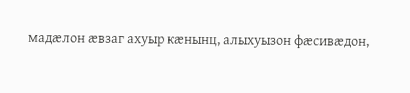мадæлон æвзаг ахуыр кæнынц, алыхуызон фæсивæдон,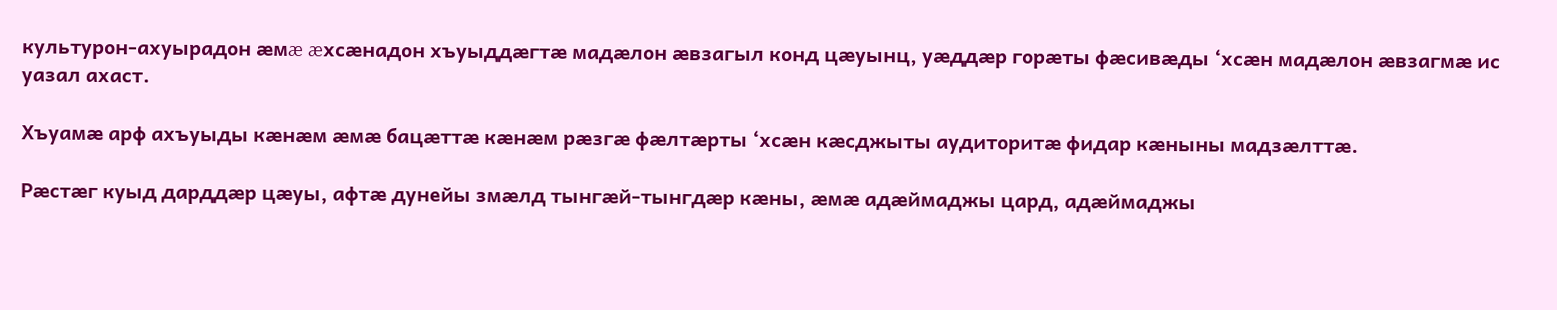культурон-ахуырадон æмæ æхсæнадон хъуыддæгтæ мадæлон æвзагыл конд цæуынц, уæддæр горæты фæсивæды ‘хсæн мадæлон æвзагмæ ис уазал ахаст.

Хъуамæ арф ахъуыды кæнæм æмæ бацæттæ кæнæм рæзгæ фæлтæрты ‘хсæн кæсджыты аудиторитæ фидар кæныны мадзæлттæ.

Рæстæг куыд дарддæр цæуы, афтæ дунейы змæлд тынгæй-тынгдæр кæны, æмæ адæймаджы цард, адæймаджы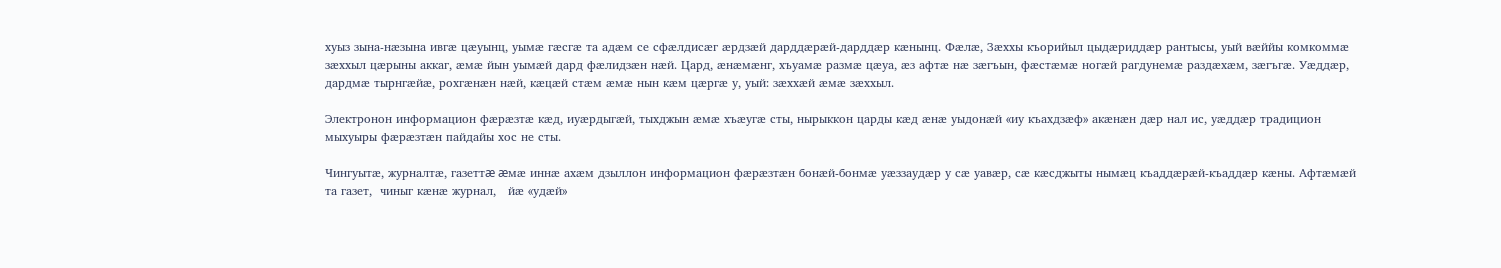хуыз зына-нæзына ивгæ цæуынц, уымæ гæсгæ та адæм се сфæлдисæг æрдзæй дарддæрæй-дарддæр кæнынц. Фæлæ, Зæххы къорийыл цыдæриддæр рантысы, уый вæййы комкоммæ зæххыл цæрыны аккаг, æмæ йын уымæй дард фæлидзæн нæй. Цард, æнæмæнг, хъуамæ размæ цæуа, æз афтæ нæ зæгъын, фæстæмæ ногæй рагдунемæ раздæхæм, зæгъгæ. Уæддæр, дардмæ тырнгæйæ, рохгæнæн нæй, кæцæй стæм æмæ нын кæм цæргæ у, уый: зæххæй æмæ зæххыл.

Электронон информацион фæрæзтæ кæд, иуæрдыгæй, тыхджын æмæ хъæугæ сты, нырыккон царды кæд æнæ уыдонæй «иу къахдзæф» акæнæн дæр нал ис, уæддæр традицион мыхуыры фæрæзтæн пайдайы хос не сты.

Чингуытæ, журналтæ, газеттæ æмæ иннæ ахæм дзыллон информацион фæрæзтæн бонæй-бонмæ уæззаудæр у сæ уавæр, сæ кæсджыты нымæц къаддæрæй-къаддæр кæны. Афтæмæй та газет,  чиныг кæнæ журнал,   йæ «удæй»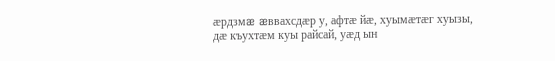æрдзмæ æввахсдæр у, афтæ йæ, хуымæтæг хуызы, дæ къухтæм куы райсай, уæд ын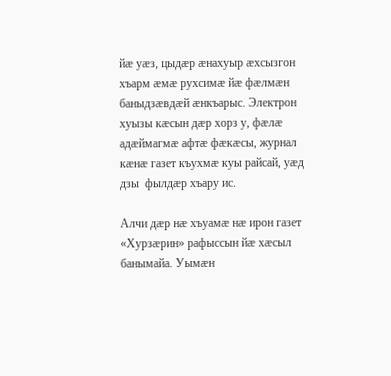йæ уæз, цыдæр æнахуыр æхсызгон хъарм æмæ рухсимæ йæ фæлмæн баныдзæвдæй æнкъарыс. Электрон хуызы кæсын дæр хорз у, фæлæ адæймагмæ афтæ фæкæсы, журнал кæнæ газет къухмæ куы райсай, уæд дзы  фылдæр хъару ис.

Алчи дæр нæ хъуамæ нæ ирон газет «Хурзæрин» рафыссын йæ хæсыл банымайа. Уымæн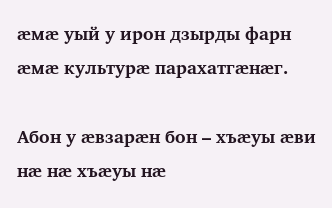æмæ уый у ирон дзырды фарн æмæ культурæ парахатгæнæг.

Абон у æвзарæн бон – хъæуы æви нæ нæ хъæуы нæ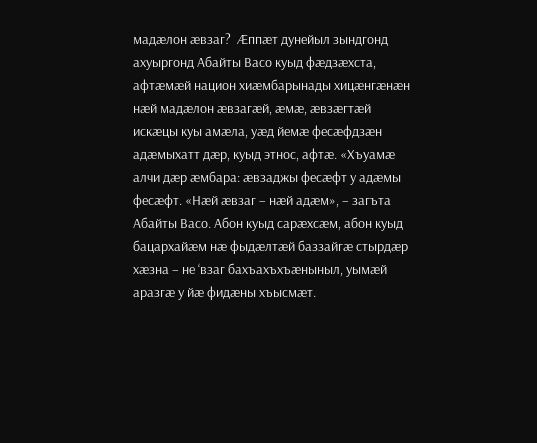мадæлон æвзаг?  Æппæт дунейыл зындгонд ахуыргонд Абайты Васо куыд фæдзæхста, афтæмæй национ хиæмбарынады хицæнгæнæн нæй мадæлон æвзагæй, æмæ, æвзæгтæй искæцы куы амæла, уæд йемæ фесæфдзæн адæмыхатт дæр, куыд этнос, афтæ. «Хъуамæ алчи дæр æмбара: æвзаджы фесæфт у адæмы фесæфт. «Нæй æвзаг – нæй адæм», – загъта Абайты Васо. Абон куыд сарæхсæм, абон куыд бацархайæм нæ фыдæлтæй баззайгæ стырдæр хæзна – не ‘взаг бахъахъхъæныныл, уымæй аразгæ у йæ фидæны хъысмæт.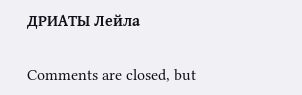ДРИАТЫ Лейла

Comments are closed, but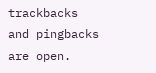trackbacks and pingbacks are open.